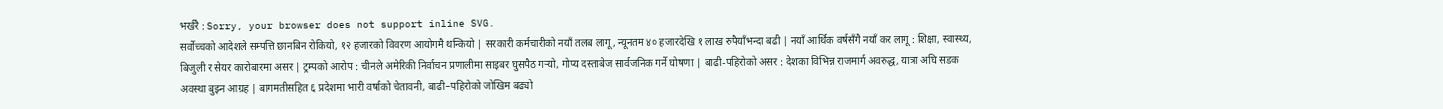भर्खरै : Sorry, your browser does not support inline SVG.
सर्वोच्चको आदेशले सम्पत्ति छानबिन रोकियो, १२ हजारको विवरण आयोगमै थन्कियो | सरकारी कर्मचारीको नयाँ तलब लागू, न्यूनतम ४० हजारदेखि १ लाख रुपैयाँभन्दा बढी | नयाँ आर्थिक वर्षसँगै नयाँ कर लागू : शिक्षा, स्वास्थ्य, बिजुली र सेयर कारोबारमा असर | ट्रम्पको आरोप : चीनले अमेरिकी निर्वाचन प्रणालीमा साइबर घुसपैठ गर्‍यो, गोप्य दस्ताबेज सार्वजनिक गर्ने घोषणा | बाढी-पहिरोको असर : देशका विभिन्न राजमार्ग अवरुद्ध, यात्रा अघि सडक अवस्था बुझ्न आग्रह | बागमतीसहित ६ प्रदेशमा भारी वर्षाको चेतावनी, बाढी–पहिरोको जोखिम बढ्यो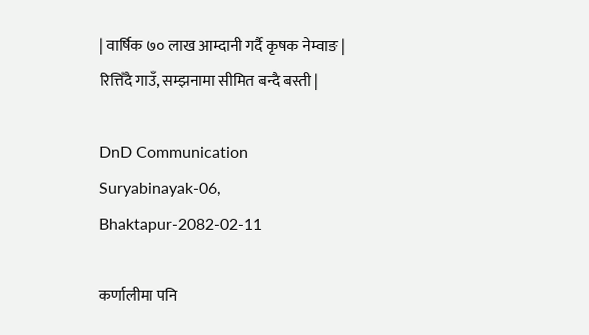| वार्षिक ७० लाख आम्दानी गर्दै कृषक नेम्वाङ | रित्तिँदै गाउँ, सम्झनामा सीमित बन्दै बस्ती |

DnD Communication Suryabinayak-06, Bhaktapur-2082-02-11

कर्णालीमा पनि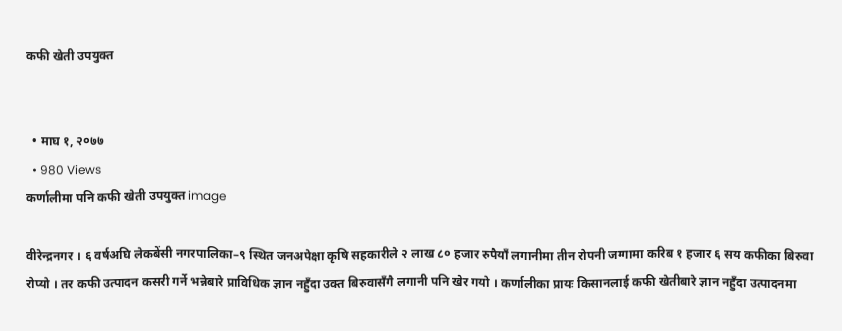कफी खेती उपयुक्त


  • माघ १, २०७७
  • 980 Views
कर्णालीमा पनि कफी खेती उपयुक्त image

वीरेन्द्रनगर । ६ वर्षअघि लेकबेंसी नगरपालिका–९ स्थित जनअपेक्षा कृषि सहकारीले २ लाख ८० हजार रुपैयाँ लगानीमा तीन रोपनी जग्गामा करिब १ हजार ६ सय कफीका बिरुवा रोप्यो । तर कफी उत्पादन कसरी गर्ने भन्नेबारे प्राविधिक ज्ञान नहुँदा उक्त बिरुवासँगै लगानी पनि खेर गयो । कर्णालीका प्रायः किसानलाई कफी खेतीबारे ज्ञान नहुँदा उत्पादनमा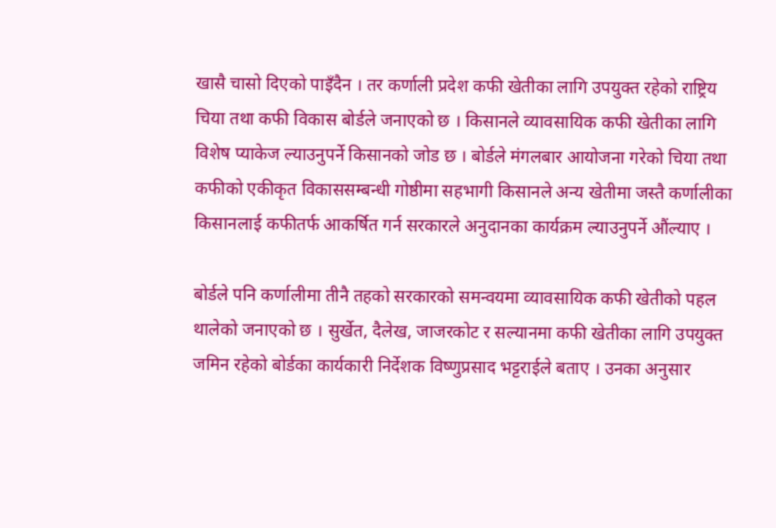खासै चासो दिएको पाइँदैन । तर कर्णाली प्रदेश कफी खेतीका लागि उपयुक्त रहेको राष्ट्रिय चिया तथा कफी विकास बोर्डले जनाएको छ । किसानले व्यावसायिक कफी खेतीका लागि विशेष प्याकेज ल्याउनुपर्ने किसानको जोड छ । बोर्डले मंगलबार आयोजना गरेको चिया तथा कफीको एकीकृत विकाससम्बन्धी गोष्ठीमा सहभागी किसानले अन्य खेतीमा जस्तै कर्णालीका किसानलाई कफीतर्फ आकर्षित गर्न सरकारले अनुदानका कार्यक्रम ल्याउनुपर्ने औंल्याए ।

बोर्डले पनि कर्णालीमा तीनै तहको सरकारको समन्वयमा व्यावसायिक कफी खेतीको पहल थालेको जनाएको छ । सुर्खेत, दैलेख, जाजरकोट र सल्यानमा कफी खेतीका लागि उपयुक्त जमिन रहेको बोर्डका कार्यकारी निर्देशक विष्णुप्रसाद भट्टराईले बताए । उनका अनुसार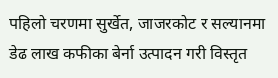पहिलो चरणमा सुर्खेत, जाजरकोट र सल्यानमा डेढ लाख कफीका बेर्ना उत्पादन गरी विस्तृत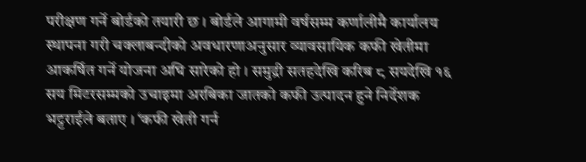परीक्षण गर्ने बोर्डको तयारी छ । बोर्डले आगामी वर्षसम्म कर्णालीमै कार्यालय स्थापना गरी चक्लाबन्दीको अवधारणाअनुसार व्यावसायिक कफी खेतीमा आकर्षित गर्ने योजना अघि सारेको हो । समुद्री सतहदेखि करिब ८ सयदेखि १६ सय मिटरसम्मको उचाइमा अरबिका जातको कफी उत्पादन हुने निर्देशक भट्टराईले बताए । ‘कफी खेती गर्न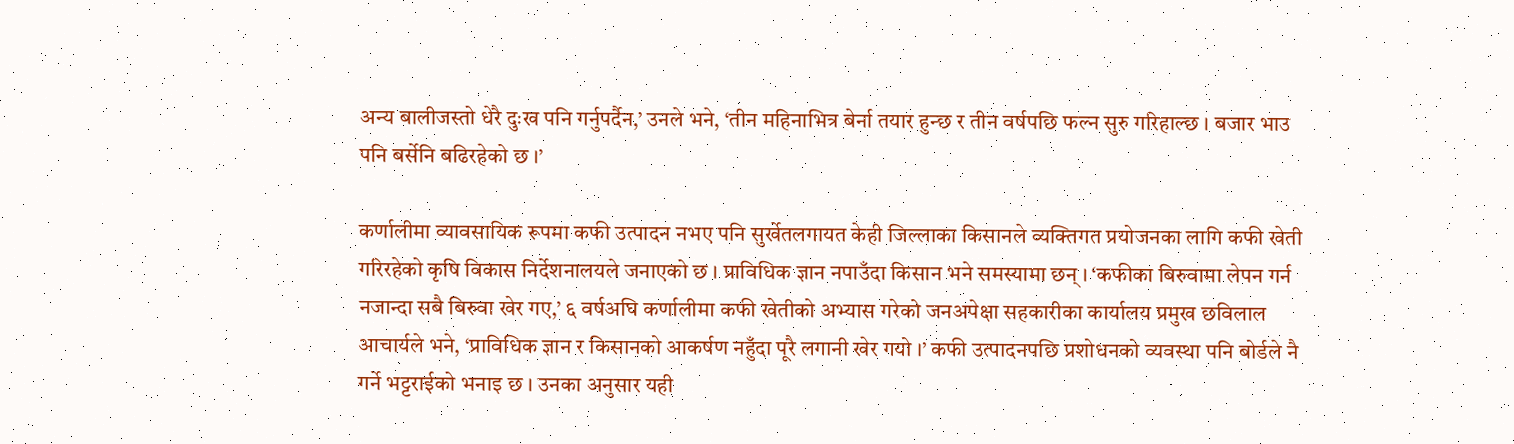अन्य बालीजस्तो धेरै दुःख पनि गर्नुपर्दैन,’ उनले भने, ‘तीन महिनाभित्र बेर्ना तयार हुन्छ र तीन वर्षपछि फल्न सुरु गरिहाल्छ । बजार भाउ पनि बर्सेनि बढिरहेको छ ।’

कर्णालीमा व्यावसायिक रूपमा कफी उत्पादन नभए पनि सुर्खेतलगायत केही जिल्लाका किसानले व्यक्तिगत प्रयोजनका लागि कफी खेती गरिरहेको कृषि विकास निर्देशनालयले जनाएको छ । प्राविधिक ज्ञान नपाउँदा किसान भने समस्यामा छन् । ‘कफीका बिरुवामा लेपन गर्न नजान्दा सबै बिरुवा खेर गए,’ ६ वर्षअघि कर्णालीमा कफी खेतीको अभ्यास गरेको जनअपेक्षा सहकारीका कार्यालय प्रमुख छविलाल आचार्यले भने, ‘प्राविधिक ज्ञान र किसानको आकर्षण नहुँदा पूरै लगानी खेर गयो ।’ कफी उत्पादनपछि प्रशोधनको व्यवस्था पनि बोर्डले नै गर्ने भट्टराईको भनाइ छ । उनका अनुसार यही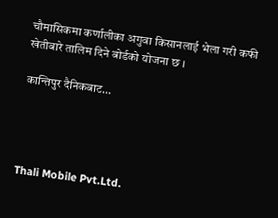चौमासिकमा कर्णालीका अगुवा किसानलाई भेला गरी कफी खेतीबारे तालिम दिने बोर्डको योजना छ ।

कान्तिपुर दैनिकबाट…




Thali Mobile Pvt.Ltd.